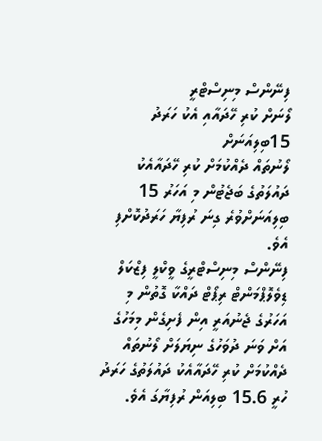ފިނޭންސް މިނިސްޓްރީ
ލޯނަށް ކުރި ހޭދައާއި އެކު ހަރަދު 15ބިލިއަނަށް
ލޯނުތައް ދެއްކުމަށް ކުރި ހޭދައާއެކު ދައުލަތުގެ ބަޖެޓުން މި އަހަރު 15 ބިލިއަނަށްވުރެ ގިނަ ރުފިޔާ ހަރަދުކޮށްފި އެވެ.
ފިނޭންސް މިނިސްޓްރީގެ ވީކްލީ ފިޒްކަލް ޑިވެލޮޕްމަންޓް ރިޕޯޓް ދައްކާ ގޮތުން މި އަހަރުގެ ޖެނުއަރީ އިން ފެށިގެން މިމަހުގެ އަށް ވަނަ ދުވަހުގެ ނިޔަލަށް ލޯނުތައް ދެއްކުމަށް ކުރި ހޭދައާއެކު ދައުލަތުގެ ހަރަދު ހުރީ 15.6 ބިލިއަން ރުފިޔާގަ އެވެ.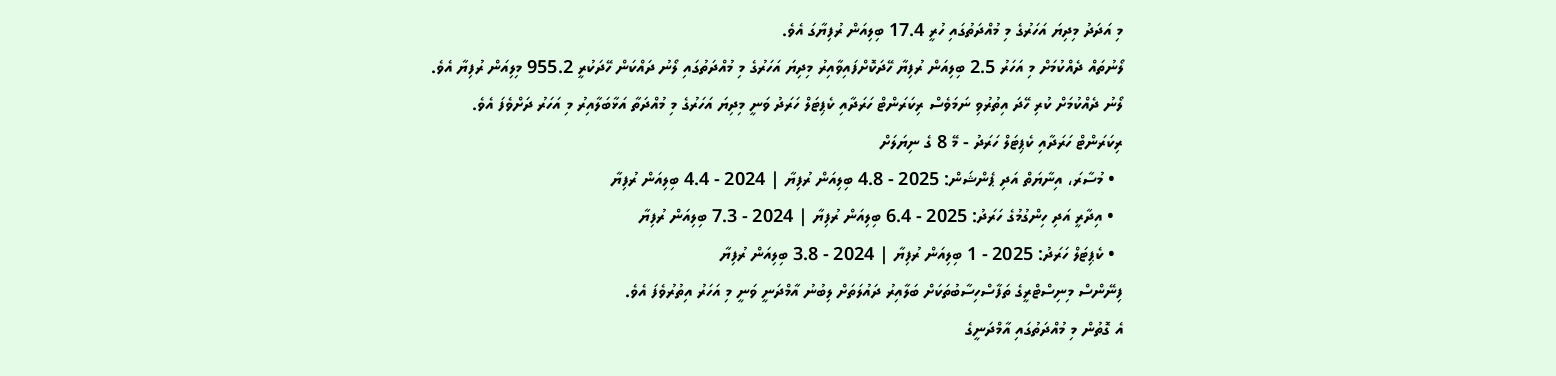މި އަދަދު މިދިޔަ އަހަރުގެ މި މުއްދަތުގައި ހުރީ 17.4 ބިލިއަން ރުފިޔާގަ އެވެ.
ލޯނުތައް ދެއްކުމަށް މި އަހަރު 2.5 ބިލިއަން ރުފިޔާ ހޭދަކޮށްފައިވާއިރު މިދިޔަ އަހަރުގެ މި މުއްދަތުގައި ލޯނު ދައްކަން ހޭދަކުރީ 955.2 މިލިއަން ރުފިޔާ އެވެ.
ލޯނު ދެއްކުމަށް ކުރި ހޭދަ އިތުރުވި ނަމަވެސް ރިކަރަންޓް ހަރަދާއި ކެޕިޓަލް ހަރަދު ވަނީ މިދިޔަ އަހަރުގެ މި މުއްދަތާ އަޅާބަލާއިރު މި އަހަރު ދަށްވެފަ އެވެ.
ރިކަރަންޓް ހަރަދާއި ކެޕިޓަލް ހަރަދު - މޭ 8 ގެ ނިޔަލަށް
  • މުސާރަ، އިނާޔަތް އަދި ޕެންޝަން: 2025 - 4.8 ބިލިއަން ރުފިޔާ | 2024 - 4.4 ބިލިއަން ރުފިޔާ
  • އިދާރީ އަދި ހިންގުމުގެ ހަރަދު: 2025 - 6.4 ބިލިއަން ރުފިޔާ | 2024 - 7.3 ބިލިއަން ރުފިޔާ
  • ކެޕިޓަލް ހަރަދު: 2025 - 1 ބިލިއަން ރުފިޔާ | 2024 - 3.8 ބިލިއަން ރުފިޔާ
ފިނޭންސް މިނިސްޓްރީގެ ތަފާސްހިސާބުތަކަށް ބަލާއިރު ދައުލަތަށް ލިބުނު އާމްދަނީ ވަނީ މި އަހަރު އިތުރުވެފަ އެވެ.
އެ ގޮތުން މި މުއްދަތުގައި އާމްދަނީގެ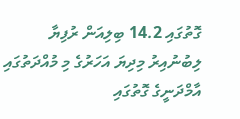ގޮތުގައި 14.2 ބިލިއަން ރުފިޔާ ލިބުނުއިރު މިދިޔަ އަހަރުގެ މި މުއްދަތުގައި އާމްދަނީގެ ގޮތުގައި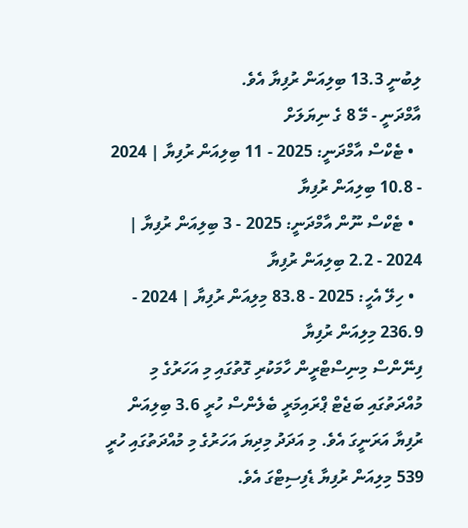ލިބުނީ 13.3 ބިލިއަން ރުފިޔާ އެވެ.
އާމްދަނީ - މޭ 8 ގެ ނިޔަލަށް
  • ޓެކްސް އާމްދަނީ: 2025 - 11 ބިލިއަން ރުފިޔާ | 2024 - 10.8 ބިލިއަން ރުފިޔާ
  • ޓެކްސް ނޫން އާމްދަނީ: 2025 - 3 ބިލިއަން ރުފިޔާ | 2024 - 2.2 ބިލިއަން ރުފިޔާ
  • ހިލޭ އެހީ: 2025 - 83.8 މިލިއަން ރުފިޔާ | 2024 - 236.9 މިލިއަން ރުފިޔާ
ފިނޭންސް މިނިސްޓްރީން ހާމަކުރި ގޮތުގައި މި އަހަރުގެ މި މުއްދަތުގައި ބަޖެޓް ޕްރައިމަރީ ބެލެންސް ހުރީ 3.6 ބިލިއަން ރުފިޔާ އަރަނީގަ އެވެ. މި އަދަދު މިދިޔަ އަހަރުގެ މި މުއްދަތުގައި ހުރީ 539 މިލިއަން ރުފިޔާ ޑެފިސިޓްގަ އެވެ.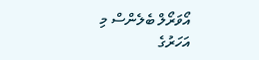އޯވަރޯލް ބެލެންސް މި އަހަރުގެ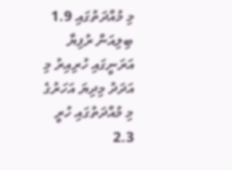މި މުއްދަތުގައި 1.9 ބިލިއަން ރުފިޔާ އަރަނީގައި ހުރިއިރު މި އަދަދު މިދިޔަ އަހަރުގެ މި މުއްދަތުގައި ހުރީ 2.3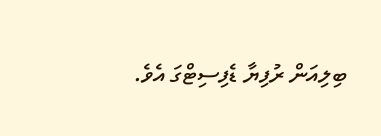ބިލިއަން ރުފިޔާ ޑެފިސިޓްގަ އެވެ.